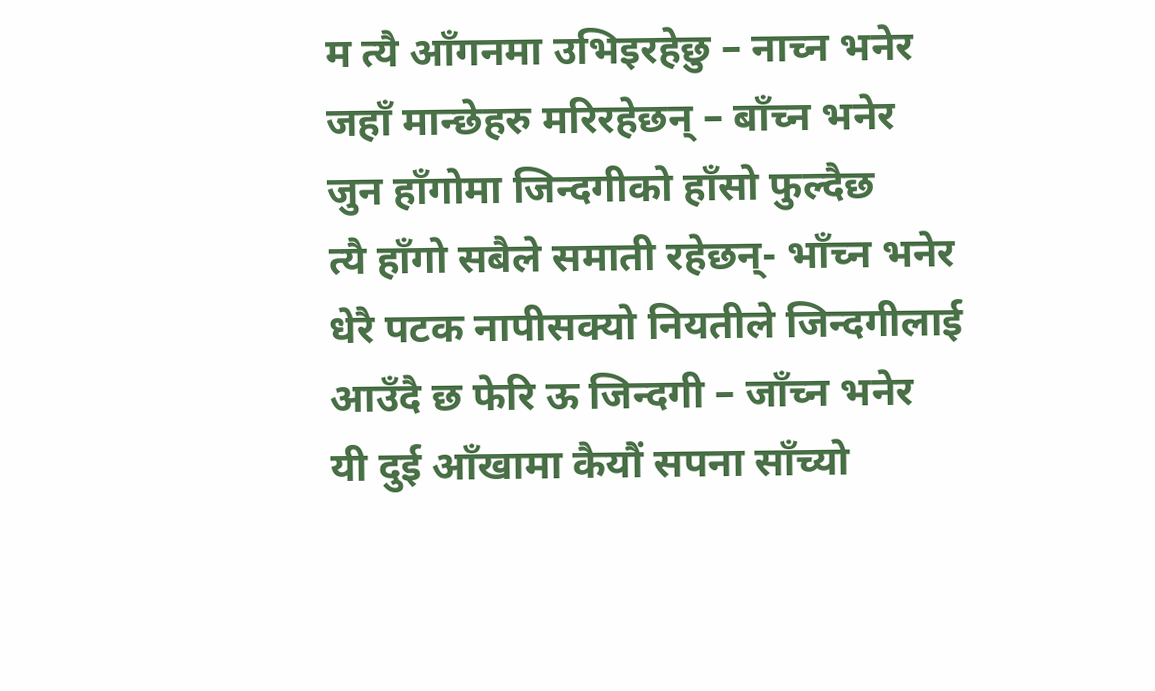म त्यै आँगनमा उभिइरहेछु – नाच्न भनेर
जहाँ मान्छेहरु मरिरहेछन् – बाँच्न भनेर
जुन हाँगोमा जिन्दगीको हाँसो फुल्दैछ
त्यै हाँगो सबैले समाती रहेछन्- भाँच्न भनेर
धेरै पटक नापीसक्यो नियतीले जिन्दगीलाई
आउँदै छ फेरि ऊ जिन्दगी – जाँच्न भनेर
यी दुई आँखामा कैयौं सपना साँच्यो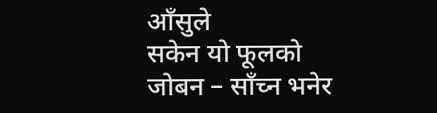आँसुले
सकेन यो फूलको जोबन – साँच्न भनेर